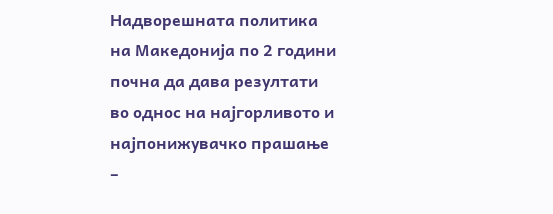Надворешната политика на Македонија по 2 години почна да дава резултати во однос на најгорливото и најпонижувачко прашање –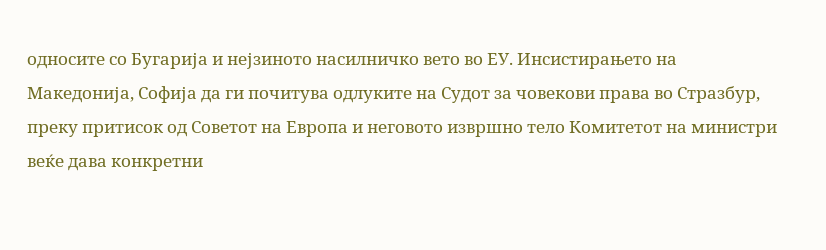односите со Бугарија и нејзиното насилничко вето во ЕУ. Инсистирањето на Македонија, Софија да ги почитува одлуките на Судот за човекови права во Стразбур, преку притисок од Советот на Европа и неговото извршно тело Комитетот на министри веќе дава конкретни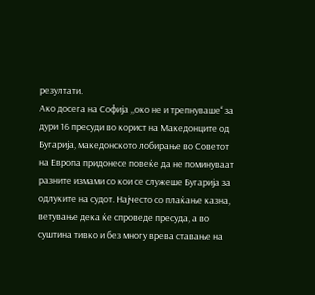резултати.
Ако досега на Софија ,,око не и трепнуваше‘‘ за дури 16 пресуди во корист на Македонците од Бугарија, македонското лобирање во Советот на Европа придонесе повеќе да не поминуваат разните измами со кои се служеше Бугарија за одлуките на судот. Најчесто со плаќање казна, ветување дека ќе спроведе пресуда, а во суштина тивко и без многу врева ставање на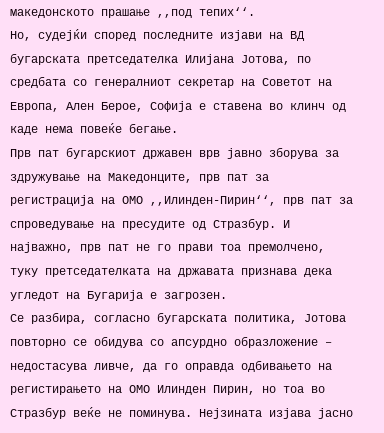македонското прашање ,,под тепих‘‘.
Но, судејќи според последните изјави на ВД бугарската претседателка Илијана Јотова, по средбата со генералниот секретар на Советот на Европа, Ален Берое, Софија е ставена во клинч од каде нема повеќе бегање.
Прв пат бугарскиот државен врв јавно зборува за здружување на Македонците, прв пат за регистрација на ОМО ,,Илинден-Пирин‘‘, прв пат за спроведување на пресудите од Стразбур. И најважно, прв пат не го прави тоа премолчено, туку претседателката на државата признава дека угледот на Бугарија е загрозен.
Се разбира, согласно бугарската политика, Јотова повторно се обидува со апсурдно образложение – недостасува ливче, да го оправда одбивањето на регистирањето на ОМО Илинден Пирин, но тоа во Стразбур веќе не поминува. Нејзината изјава јасно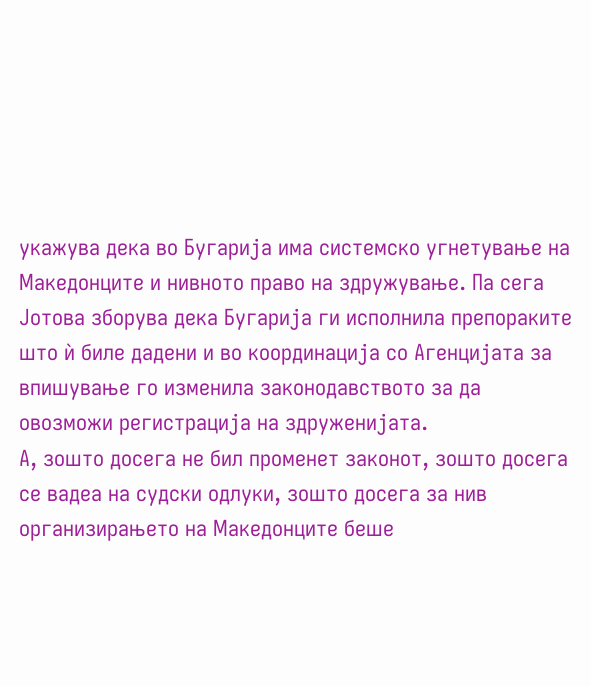укажува дека во Бугарија има системско угнетување на Македонците и нивното право на здружување. Па сега Јотова зборува дека Бугарија ги исполнила препораките што ѝ биле дадени и во координација со Агенцијата за впишување го изменила законодавството за да овозможи регистрација на здруженијата.
А, зошто досега не бил променет законот, зошто досега се вадеа на судски одлуки, зошто досега за нив организирањето на Македонците беше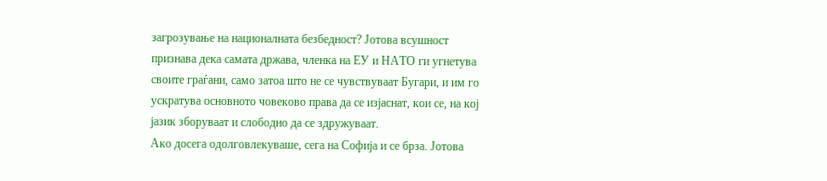загрозување на националната безбедност? Јотова всушност признава дека самата држава, членка на ЕУ и НАТО ги угнетува своите граѓани, само затоа што не се чувствуваат Бугари, и им го ускратува основното човеково права да се изјаснат, кои се, на кој јазик зборуваат и слободно да се здружуваат.
Ако досега одолговлекуваше, сега на Софија и се брза. Јотова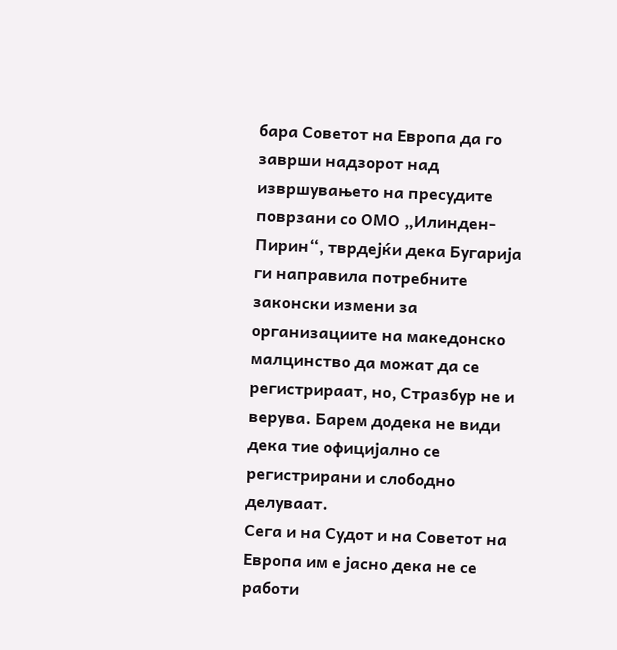бара Советот на Европа да го заврши надзорот над извршувањето на пресудите поврзани со ОМО „Илинден-Пирин“, тврдејќи дека Бугарија ги направила потребните законски измени за организациите на македонско малцинство да можат да се регистрираат, но, Стразбур не и верува. Барем додека не види дека тие официјално се регистрирани и слободно делуваат.
Сега и на Судот и на Советот на Европа им е јасно дека не се работи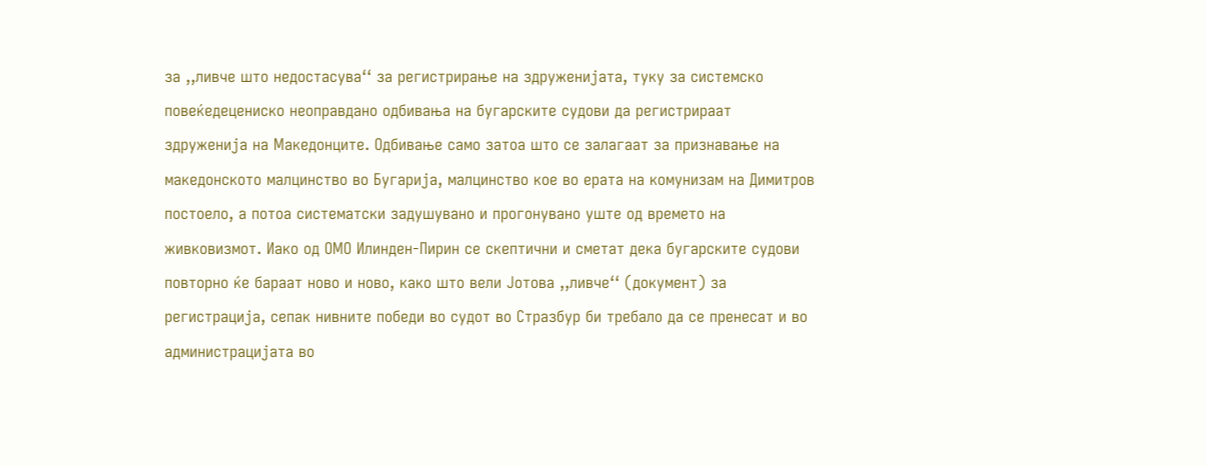за ,,ливче што недостасува‘‘ за регистрирање на здруженијата, туку за системско повеќедецениско неоправдано одбивања на бугарските судови да регистрираат здруженија на Македонците. Одбивање само затоа што се залагаат за признавање на македонското малцинство во Бугарија, малцинство кое во ерата на комунизам на Димитров постоело, а потоа систематски задушувано и прогонувано уште од времето на живковизмот. Иако од ОМО Илинден-Пирин се скептични и сметат дека бугарските судови повторно ќе бараат ново и ново, како што вели Јотова ,,ливче‘‘ (документ) за регистрација, сепак нивните победи во судот во Стразбур би требало да се пренесат и во администрацијата во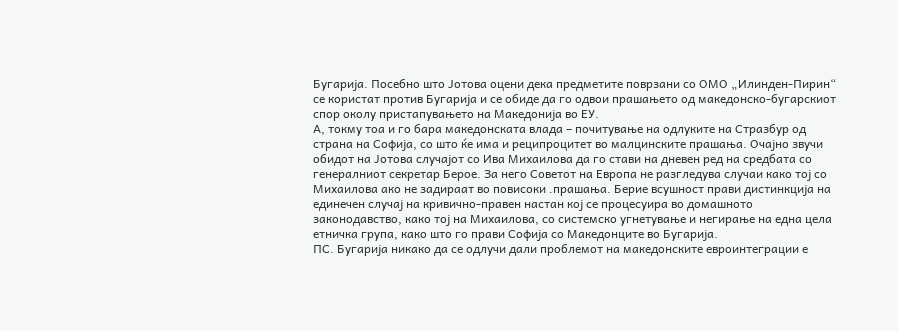Бугарија. Посебно што Јотова оцени дека предметите поврзани со ОМО „Илинден-Пирин“ се користат против Бугарија и се обиде да го одвои прашањето од македонско-бугарскиот спор околу пристапувањето на Македонија во ЕУ.
А, токму тоа и го бара македонската влада – почитување на одлуките на Стразбур од страна на Софија, со што ќе има и реципроцитет во малцинските прашања. Очајно звучи обидот на Јотова случајот со Ива Михаилова да го стави на дневен ред на средбата со генералниот секретар Берое. За него Советот на Европа не разгледува случаи како тој со Михаилова ако не задираат во повисоки .прашања. Берие всушност прави дистинкција на единечен случај на кривично-правен настан кој се процесуира во домашното законодавство, како тој на Михаилова, со системско угнетување и негирање на една цела етничка група, како што го прави Софија со Македонците во Бугарија.
ПС. Бугарија никако да се одлучи дали проблемот на македонските евроинтеграции е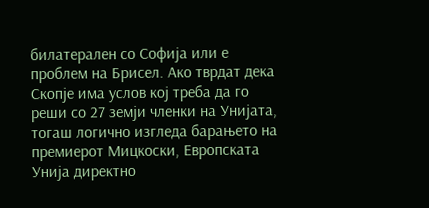билатерален со Софија или е проблем на Брисел. Ако тврдат дека Скопје има услов кој треба да го реши со 27 земји членки на Унијата, тогаш логично изгледа барањето на премиерот Мицкоски, Европската Унија директно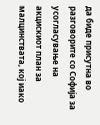да биде присутна во разговорите со Софија за усогласување на акцискиот план за малцинствата, кој иако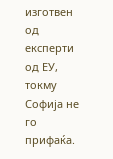изготвен од експерти од ЕУ, токму Софија не го прифаќа.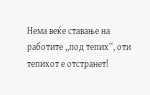Нема веќе ставање на работите ,,под тепих‘‘, оти тепихот е отстранет!